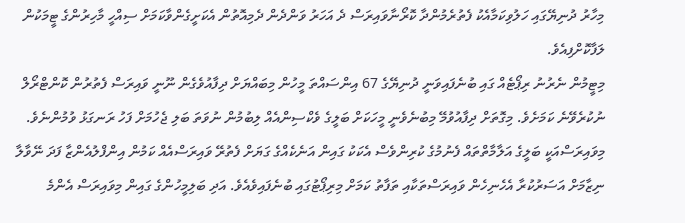މިހާރު ދުނިޔޭގައި ހަލުވިކަމާއެކު ފެތުރެމުންދާ ކޮރޯނާވައިރަސް ދެ އަހަރު ވަންދެން ދެމިއޮތުން އެކަށީގެންވާކަމަށް ސިއްހީ މާހިރުންގެ ޓީމަކުން ލަފާކޮށްފިއެވެ.
މިޓީމުން ނެރުނު ރިޕޯޓެއް ގައި ބުނެފައިވަނީ ދުނިޔޭގެ 67 އިންސައްތަ މީހުން މިބައްޔަށް ދިފާއުވެގެން ނޫނީ ވައިރަސް ފެތުރުން ކޮންޓްރޯލް ނުކުރެވޭނެ ކަމަށެވެ. މިގޮތަށް ދިފާއުވުމޭ މިބުނެވެނީ މީހަކަށް ބަލީގެ ވެކްސިންއެއް ލިބުމުން ނުވަތަ ބަލި ޖެހުމަށް ފަހު ރަނގަޅު ވުމުންނެވެ.
މިވައިރަސްއަކީ ބަލީގެ އަލާމާތްތައް ފެނުމުގެ ކުރިންވެސް އެކަކު ގައިން އަނެކެއްގެ ގަޔަށް ފެތުރޭ ވައިރަސްއެއް ކަމުން އިންފްލުއެންޒާ ފަދަ ނޭވާލާ ނިޒާމަށް އަސަރުކުރާ އެހެނިހެން ވައިރަސްތަކާއި ތަފާތު ކަމަށް މިރިޕޯޓުގައި ބުނެފައިވެއެވެ. އަދި ބަލިމީހުންގެ ގައިން މިވައިރަސް އެންމެ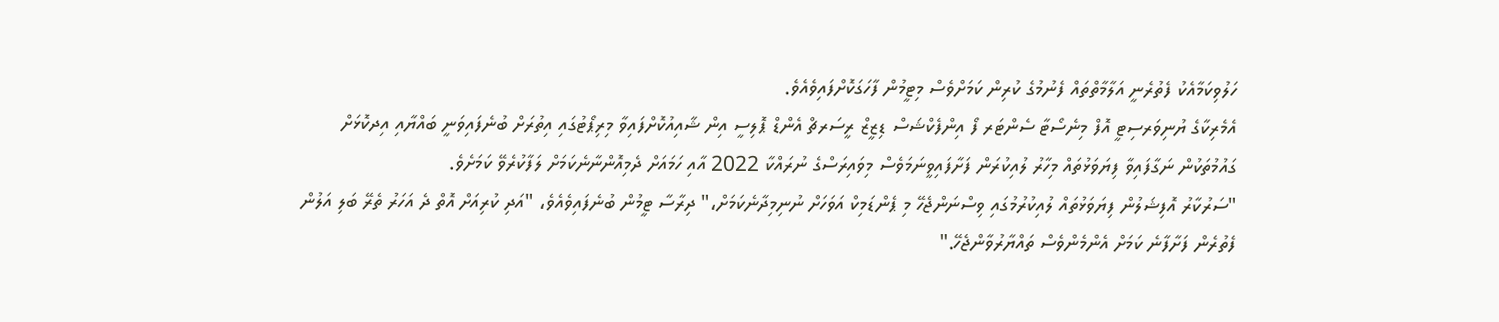ހަލުވިކަމާއެކު ފެތުރެނީ އަލާމާތްތައް ފެނުމުގެ ކުރިން ކަމަށްވެސް މިޓީމުން ފާހަގަކޮށްފައިވެއެވެ.
އެމެރިކާގެ ޔުނިވަރސިޓީ އޮފް މިނެސޯޓާ ސެންޓަރ ފޯ އިންފެކްޝަސް ޑިޒީޒް ރީސަރޗް އެންޑް ޕޮލިސީ އިން ޝާއިއުކޮށްފައިވާ މިރިޕޯޓުގައި އިތުރަށް ބުނެފައިވަނީ ބައްޔާއި އިދކޮޅަށް ގައުމުތަކުން ނަގާފައިވާ ފިޔަވަޅުތައް މިހާރު ލުއިކުރަން ފަށާފައިވީނަމަވެސް މިވައިރަސްގެ ނުރައްކާ 2022 އާއި ހަމައަށް ދެމިއޮންނާނެކަމަށް ލަފާކުރެވޭ ކަމަށެވެ.
"ސަރުކާރު އޮފިޝަލުން ފިޔަވަޅުތައް ލުއިކުރުމުގައި ވިސްނަންޖެހޭ މި ޕެންޑަމިކް އަވަހަށް ނުނިމިދާނެކަމަށް،" ދިރާސާ ޓީމުން ބުނެފައިވެއެވެ، "އަދި ކުރިއަށް އޮތް ދެ އަހަރު ތެރޭ ބަލި އަލުން ފެތުރެން ފަށާފާނެ ކަމަށް އެންމެންވެސް ތައްޔާރުވާންޖެހޭ."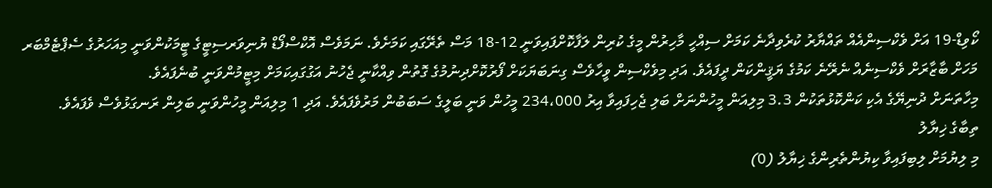ކޯވިޑް-19 އަށް ވެކްސިންއެއް ތައްޔާރު ކުރެވިދާނެ ކަމަށް ސިއްހީ މާހިރުން މީގެ ކުރިން ލަފާކޮށްފައިވަނީ 12-18 މަސް ތެރޭގައި ކަމަށެވެ. ނަމަވެސް އޮކްސްފޯޑް ޔުނިވަރސިޓީގެ ޓީމަކުންވަނީ މިއަހަރުގެ ސެޕްޓެމްބަރ މަހަށް ބާޒާރަށް ވެކްސިނެއް ނެރޭނެ ކަމުގެ ޔަޤީންކަން ދީފައެވެ. އަދި މިވެކްސިން ވީހާވެސް ގިނަބަޔަކަށް ފޯރުކޮށްދިނުމުގެ ގޮތުން ވިއްކާނީ ޖެހުނު އަގުގައިކަމަށް މިޓީމުންވަނީ ބުނެފައެވެ.
މިހާތަނަށް ދުނިޔޭގެ އެކި ކަންކޮޅުތަކުން 3.3 މިލިއަން މީހުންނަށް ބަލި ޖެހިފައިވާ އިރު 234،000 މީހުން ވަނީ ބަލީގެ ސަބަބުން މަރުވެފައެވެ. އަދި 1 މިލިއަން މީހުންވަނީ ބަލިން ރަނގަޅުވެސް ވެފައެވެ.
ތިބާގެ ޚިޔާލު
މި ލިޔުމަށް ލިބިފައިވާ ކިޔުންތެރިންގެ ޚިޔާލު (0)